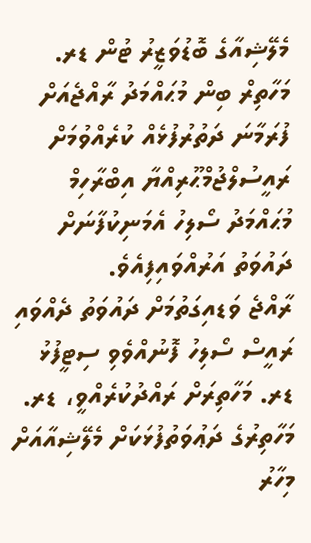މެލޭޝިއާގެ ބޮޑުވަޒީރު ޓުން ޑރ. މަހާތިރް ބިން މުޙައްމަދު ރާއްޖެއަށް ފުރަމާނަ ދަތުރުފުޅެއް ކުރެއްވުމަށް ރައީސުލްޖުމްޙޫރިއްޔާ އިބްރާހިމް މުޙައްމަދު ސޯލިހު އެމަނިކުފާނަށް ދައުވަތު އަރުއްވައިފިއެވެ.
ރާއްޖެ ވަޑއިގަތުމަށް ދައުވަތު ދެއްވައި ރައީސް ސޯލިހު ފޮނުއްވެވި ސިޓީފުޅު ޑރ. މަހާތިރަށް ރައްދުކުރެއްވީ، ޑރ. މަހާތިރުގެ ދަޢުވަތުފުޅަކަށް މެލޭޝިއާއަށް މިހާރު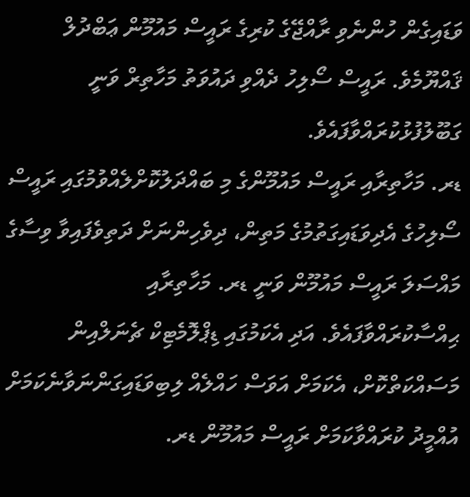ވަޑައިގެން ހުންނެވި ރާއްޖޭގެ ކުރިގެ ރައީސް މައުމޫން ޢަބްދުލް ޤައްޔޫމެވެ. ރައީސް ސޯލިހު ދެއްވި ދައުވަތު މަހާތިރް ވަނީ ގަބޫލުފުޅުކުރައްވާފައެވެ.
ޑރ. މަހާތިރާއި ރައީސް މައުމޫންގެ މި ބައްދަލުކޮށްލެއްވުމުގައި ރައީސް ސޯލިހުގެ އެދިވަޑައިގަތުމުގެ މަތިން، ދިވެހިންނަށް ދަތިވެފައިވާ ވިސާގެ މައްސަލަ ރައީސް މައުމޫން ވަނީ ޑރ. މަހާތިރާއި ޙިއްސާކުރައްވާފައެވެ. އަދި އެކަމުގައި ޑިޕްލޮމެޓިކް ޗެނަލްއިން މަސައްކަތްކޮށް، އެކަމަށް އަވަސް ހައްލެއް ލިބިވަޑައިގަންނަވާނެކަމަށް އުއްމީދު ކުރައްވާކަމަށް ރައީސް މައުމޫން ޑރ.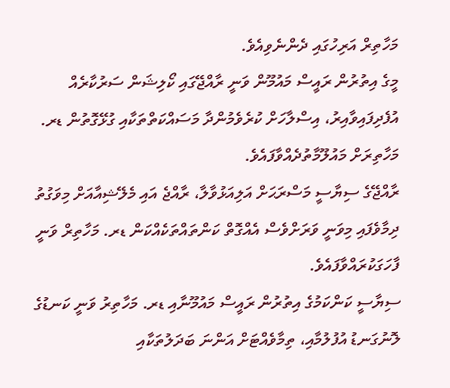މަހާތިރް އަރިހުގައި ދެންނެވިއެވެ.
މީގެ އިތުރުން ރައީސް މައުމޫން ވަނީ ރާއްޖޭގައި ކޯލިޝަން ސަރުކާރެއް އުފެދިފައިވާއިރު، އިސްލާހަށް ކުރެވެމުންދާ މަސައްކަތްތަކާއި ގުޅޭގޮތުން ޑރ. މަހާތިރަށް މައުލޫމާތުދެއްވާފައެވެ.
ރާއްޖޭގެ ސިޔާސީ މަސްރަޙަށް އަލިއަޅުވާލާ، ރާއްޖެ އައި މެލޭޝިއާއަށް މިވަގުތު ދިމާވެފައި މިވަނީ ވަރަށްވެސް އެއްގޮތް ކަންތައްތަކެއްކަން ޑރ. މަހާތިރް ވަނީ ފާހަގަކުރައްވާފައެވެ.
ސިޔާސީ ކަންކަމުގެ އިތުރުން ރައީސް މައުމޫނާއި ޑރ. މަހާތިރު ވަނީ ކަނޑުގެ ލޮނުގަނޑު އުފުލުމާއި، ތިމާވެއްޓަށް އަންނަ ބަދަލުތަކާއި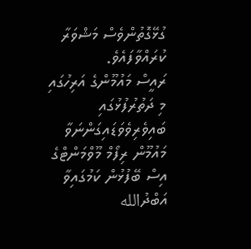ގުޅޭގޮތުންވެސް މަޝްވަރާ ކުރައްވާފައެވެ.
ރައީސް މައުމޫންގެ އަރިހުގައި މި ދަތުރުފުޅުގައި ބައިވެރިވެވަޑައިގަންނަވާ މައުމޫން ރިފޯމް މޫވްމަންޓްގެ އިސް ބޭފުޅުން ކަމުގައިވާ އަބްދުالله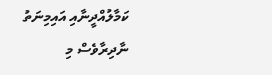ކަމާލުއްދީނާއި އައިމިނަތު ނާދިރާވެސް މި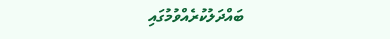ބައްދަލުކުރެއްވުމުގައި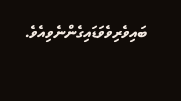ބައިވެރިވެވަޑައިގެންނެވިއެވެ.